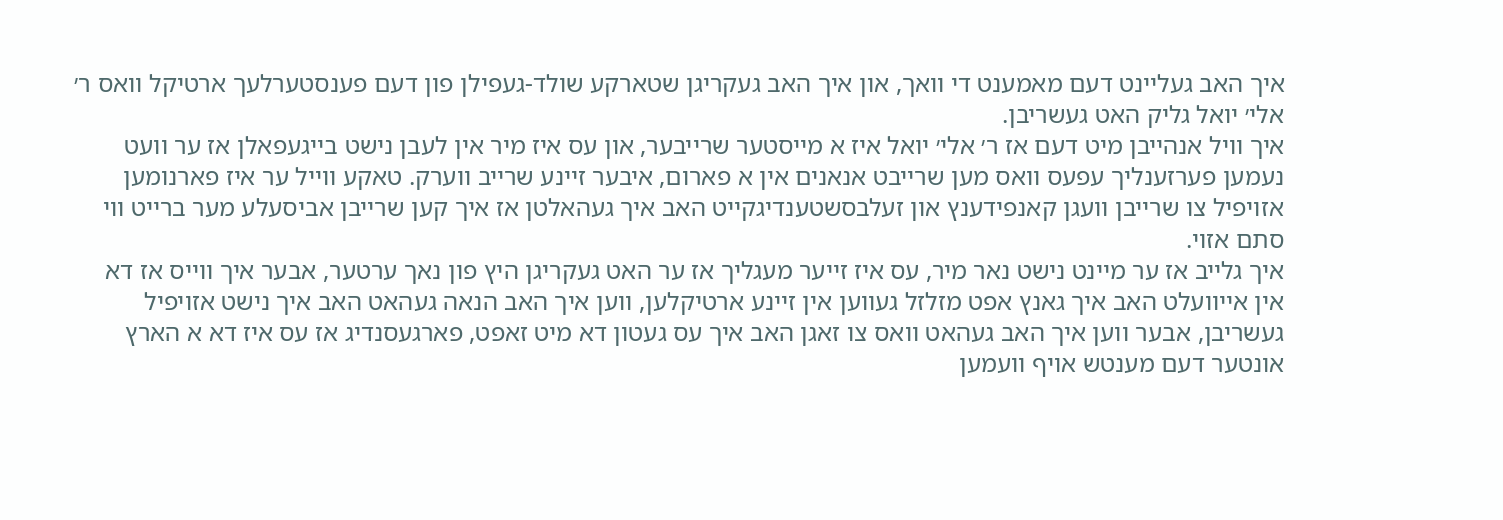איך האב געליינט דעם מאמענט די וואך, און איך האב געקריגן שטארקע שולד-געפילן פון דעם פענסטערלעך ארטיקל וואס ר׳ אלי׳ יואל גליק האט געשריבן.
איך וויל אנהייבן מיט דעם אז ר׳ אלי׳ יואל איז א מייסטער שרייבער, און עס איז מיר אין לעבן נישט בייגעפאלן אז ער וועט נעמען פערזענליך עפעס וואס מען שרייבט אנאנים אין א פארום, איבער זיינע שרייב ווערק. טאקע ווייל ער איז פארנומען אזויפיל צו שרייבן וועגן קאנפידענץ און זעלבסשטענדיגקייט האב איך געהאלטן אז איך קען שרייבן אביסעלע מער ברייט ווי סתם אזוי.
איך גלייב אז ער מיינט נישט נאר מיר, עס איז זייער מעגליך אז ער האט געקריגן היץ פון נאך ערטער, אבער איך ווייס אז דא אין אייוועלט האב איך גאנץ אפט מזלזל געווען אין זיינע ארטיקלען, ווען איך האב הנאה געהאט האב איך נישט אזויפיל געשריבן, אבער ווען איך האב געהאט וואס צו זאגן האב איך עס געטון דא מיט זאפט, פארגעסנדיג אז עס איז דא א הארץ אונטער דעם מענטש אויף וועמען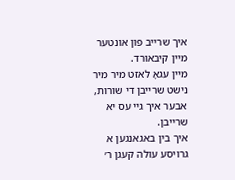איך שרייב פון אונטער מיין קיבאורד.
מיין עגאָ לאזט מיר מיר נישט שרייבן די שורות, אבער איך גיי עס יא שרייבן.
איך בין באגאנגען א גרויסע עולה קעגן ר׳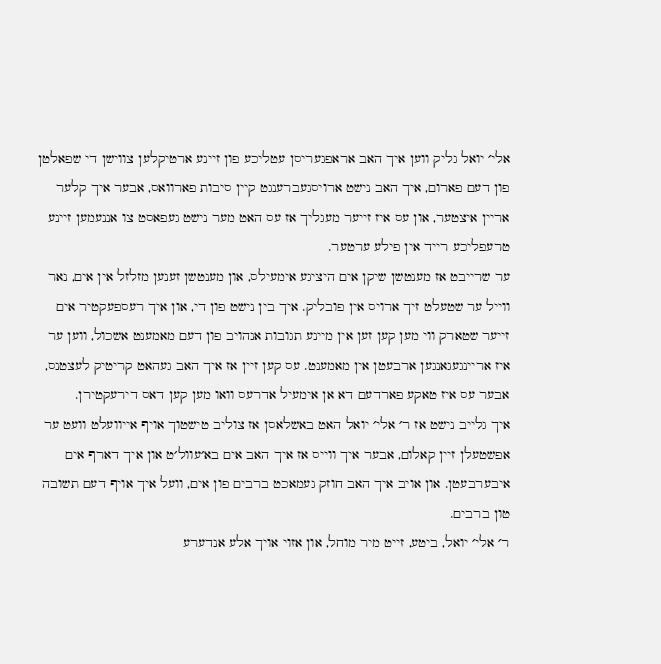אלי׳ יואל גליק ווען איך האב אראפגעריסן עטליכע פון זיינע ארטיקלען צווישן די שפאלטן פון דעם פארום, איך האב נישט ארויסגעברענגט קיין סיבות פארוואס, אבער איך קלער אריין איצטער, און עס איז זייער מעגליך אז עס האט מער נישט געפאסט צו אננעמען זיינע טרעפליכע רייד אין פילע ערטער.
ער שרייבט אז מענטשן שיקן אים היציגע אימעילס, און מענטשן זענען מזלזל אין אים, נאר ווייל ער שטעלט זיך ארויס אין פובליק. איך בין נישט פון די, און איך רעספעקטיר אים זייער שטארק ווי מען קען זען אין מיינע תגובות אנהויב פון דעם מאמענט אשכול, ווען ער איז אריינגעגאנגען ארבעטן אין מאמענט. עס קען זיין אז איך האב געהאט קריטיק לעצטנס, אבער עס איז טאקע פארדעם דא אן אימעיל אדרעס וואו מען קען דאס דירעקטירן.
איך גלייב נישט אז ר׳ אלי׳ יואל האט באשלאסן אז צוליב טישטוך אויף אייוועלט וועט ער אפשטעלן זיין קאלום, אבער איך ווייס אז איך האב אים בא׳עוול׳ט און איך דארף אים איבערבעטן. און אויב איך האב חוזק געמאכט ברבים פון אים, וועל איך אויף דעם תשובה טון ברבים.
ר׳ אלי׳ יואל, ביטע, זייט מיר מוחל, און אזוי אויך אלע אנדערע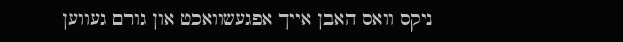ניקס וואס האבן אייך אפגעשוואכט און גורם געווען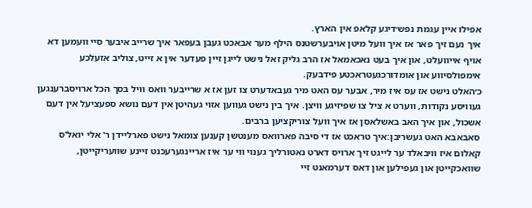אפילו איין עגמת נפש׳דיגע קלאפ אין הארץ.
איך נעם זיך פאר אז איך וועל מיטן אויבערשטנס הילף מער אבאכט געבן בעפאר איך שרייב איבער סיי וועמען דא אויף אייוועלט, און איך בעט נאכאמאל אז הרב גליק זאל נישט לייגן זיין פעדער אין א זייט, צוליב אזעלכע אימפולסיווע און אומדורכגעטראכטע פידבעק.
כ׳האלט נישט אז עס איז מיר, אבער עס האט מיר געבאדערט צו זען אז א שרייבער וואס וויל בסך הכל ארויסברענגען געוויסע נקודות, ווערט א ציל צו שפיזיגע וויצן. איך בין נישט געווען אזוי געהיטן אין דעם נושא ספעציעל אין דעם אשכול, און איך האב באשלאסן אז איך וועל צוריקציען ברבים.
סאבאבא האט געשריבן:איך טראכט אז די סיבה פארוואס מענטשן קענען צומאל נישט פארליידן ר' אלי יואל'ס קאלום איז וויבאלד ער לייגט זיך ארויס דארט נאטורליך גענוי ווי ער איז אריינגערעכנט זיינע שוועריקייטן, שוואכקייטן און געפילען און דאס דערמאנט זיי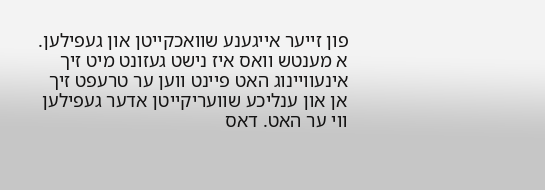פון זייער אייגענע שוואכקייטן און געפילען. א מענטש וואס איז נישט געזונט מיט זיך אינעוויינוג האט פיינט ווען ער טרעפט זיך אן און ענליכע שוועריקייטן אדער געפילען ווי ער האט. דאס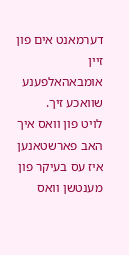דערמאנט אים פון זיין אומבאהאלפענע שוואכע זיך.
לויט פון וואס איך האב פארשטאנען איז עס בעיקר פון מענטשן וואס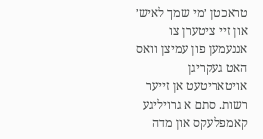טראכטן ׳מי שמך לאיש׳ און זיי ציטערן צו אננעמען פון עמיצן וואס האט געקריגן אויטאריטעט אן זייער רשות. סתם א גרויליגע קאמפלעקס און מדה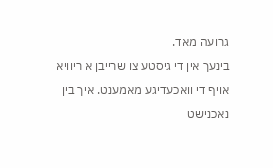גרועה מאד.
בינעך אין די גיסטע צו שרייבן א ריוויא אויף די וואכעדיגע מאמענט. איך בין נאכנישט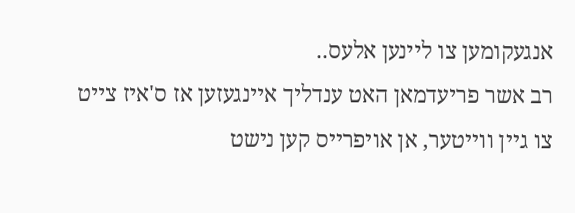אנגעקומען צו ליינען אלעס..
רב אשר פריעדמאן האט ענדליך איינגעזען אז ס'איז צייט צו גיין ווייטער, אן אויפרייס קען נישט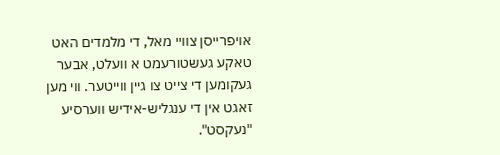אויפרייסן צוויי מאל, די מלמדים האט טאקע געשטורעמט א וועלט, אבער געקומען די צייט צו גיין ווייטער. ווי מען זאגט אין די ענגליש-אידיש ווערסיע "נעקסט".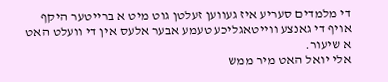די מלמדים סעריע איז געווען זעלטן גוט מיט א ברייטער היקף אויף די גאנצע ווייטאגליכע טעמע אבער אלעס אין די וועלט האט א שיעור.
אלי יואל האט מיר ממש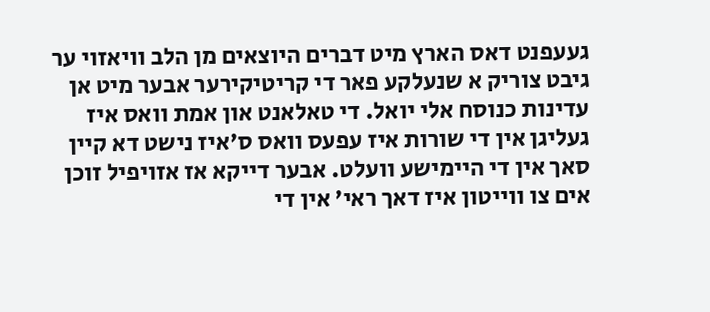געעפנט דאס הארץ מיט דברים היוצאים מן הלב וויאזוי ער גיבט צוריק א שנעלקע פאר די קריטיקירער אבער מיט אן עדינות כנוסח אלי יואל. די טאלאנט און אמת וואס איז געליגן אין די שורות איז עפעס וואס ס'איז נישט דא קיין סאך אין די היימישע וועלט. אבער דייקא אז אזויפיל זוכן אים צו ווייטון איז דאך ראי' אין די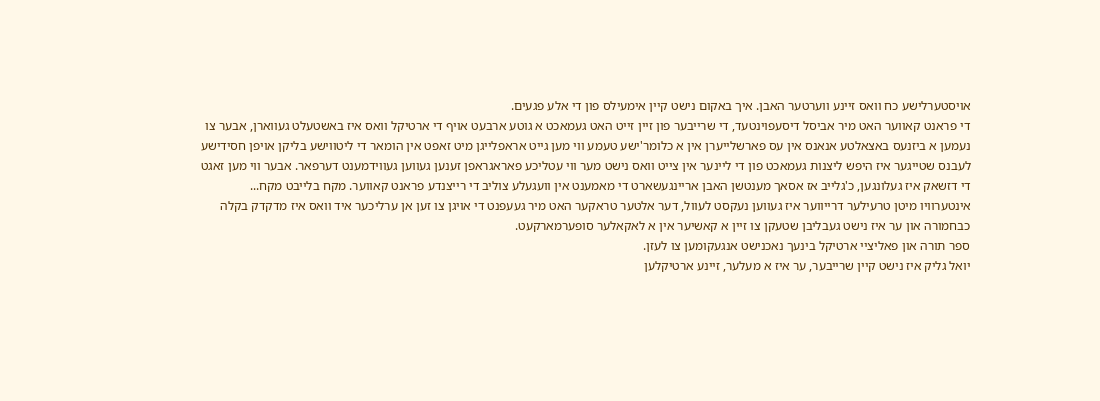אויסטערלישע כח וואס זיינע ווערטער האבן. איך באקום נישט קיין אימעילס פון די אלע פגעים.
די פראנט קאווער האט מיר אביסל דיסעפוינטעד, די שרייבער פון זיין זייט האט געמאכט א גוטע ארבעט אויף די ארטיקל וואס איז באשטעלט געווארן, אבער צו נעמען א ביזנעס באצאלטע אנאנס אין עס פארשלייערן אין א כלומר'ישע טעמע ווי מען גייט אראפלייגן מיט זאפט אין הומאר די ליטווישע בליקן אויפן חסידישע לעבנס שטייגער איז היפש ליצנות געמאכט פון די ליינער אין צייט וואס נישט מער ווי עטליכע פאראגראפן זענען געווען געווידמענט דערפאר. אבער ווי מען זאגט די דזשאק איז געלונגען, כ'גלייב אז אסאך מענטשן האבן אריינגעשארט די מאמענט אין וועגעלע צוליב די רייצנדע פראנט קאווער. מקח בלייבט מקח...
אינטערוויו מיטן טרעילער דרייווער איז געווען נעקסט לעוול, דער אלטער טראקער האט מיר געעפנט די אויגן צו זען אן ערליכער איד וואס איז מדקדק בקלה כבחמורה און ער איז נישט געבליבן שטעקן צו זיין א קאשיער אין א לאקאלער סופערמארקעט.
ספר תורה און פאליציי ארטיקל בינעך נאכנישט אנגעקומען צו לעזן.
יואל גליק איז נישט קיין שרייבער, ער איז א מעלער, זיינע ארטיקלען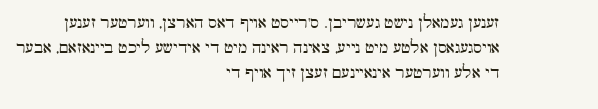זענען געמאלן נישט געשריבן. ס'רייסט אויף דאס הארצן, ווערטער זענען אויסגעגאסן אלטע מיט נייע, צאינה ראינה מיט די אידישע ליכט ביינאזאם, אבער די אלע ווערטער אינאיינעם זעצן זיך אויף די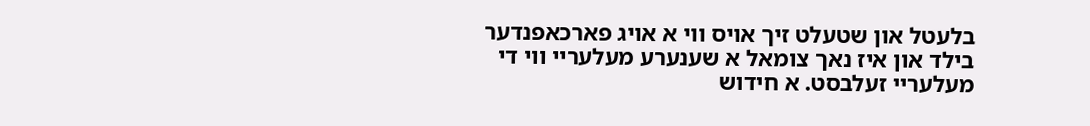בלעטל און שטעלט זיך אויס ווי א אויג פארכאפנדער בילד און איז נאך צומאל א שענערע מעלעריי ווי די מעלעריי זעלבסט. א חידוש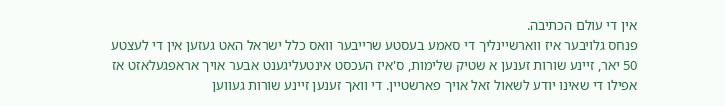אין די עולם הכתיבה.
פנחס גלויבער איז ווארשיינליך די סאמע בעסטע שרייבער וואס כלל ישראל האט געזען אין די לעצטע 50 יאר, זיינע שורות זענען א שטיק שלימות, ס'איז העכסט אינטעליגענט אבער אויך אראפגעלאזט אז אפילו די שאינו יודע לשאול זאל אויך פארשטיין. די וואך זענען זיינע שורות געווען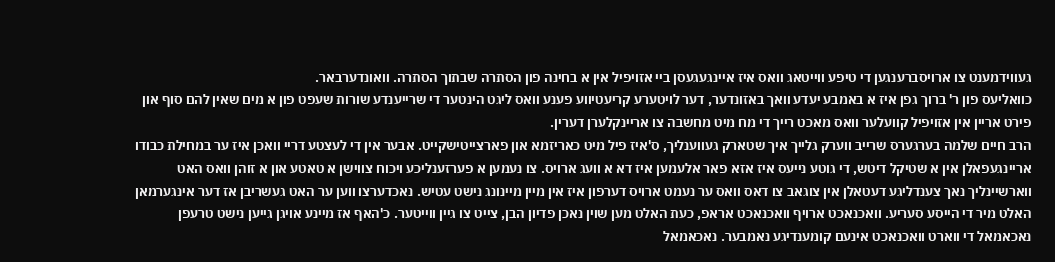געווידמענט צו ארויסברענגען די טיפע ווייטאג וואס איז איינגעגעסן ביי אזויפיל אין א בחינה פון הסתרה שבתוך הסתרה. וואונדערבאר.
כוואליעס פון ר' ברוך גפן איז א באמבע יעדע וואך באזונדער, דער לויטערע קריעטיווע פענע וואס ליגט הינטער די שרייענדע שורות שעפט פון א מים שאין להם סוף און פירט אריין אין אזויפיל קוועלער וואס מאכט רייך די מח מיט מחשבה צו אריינקלערן דערין.
הרב חיים שלמה בערגערס שרייב ווערק גלייך איך שטארק געווענליך, ס'איז פיל מיט כאריזמא און פארצייטישקייט. אבער אין די לעצטע דריי וואכן איז ער במחילת כבודו אריינגעפאלן אין א שטיקל דיטש, די גוטע נייעס איז אזא פאר אלעמען איז דא א וועג ארויס. צו נעמען א פערזענליכע ויכוח צווישן א טאטע און א זוהן וואס האט ווארשיינליך נאך צענדליגע דעטאלן אין צוגאב צו דאס וואס ער נעמט ארויס דערפון איז אין מיין מיינונג נישט עטיש. נאכדערצו ווען ער האט געשריבן אז דער אינגערמאן האלט מיר די הייסע סעריע. וואכנאכט ארויף וואכנאכט אראפ, כעת האלט מען שוין נאכן פדיון הבן, צייט צו גיין ווייטער. כ'האף אז מיינע אויגן גייען נישט טרעפן נאכאמאל די ווארט וואכנאכט אינעם קומענדיגע נאמבער. נאכאמאל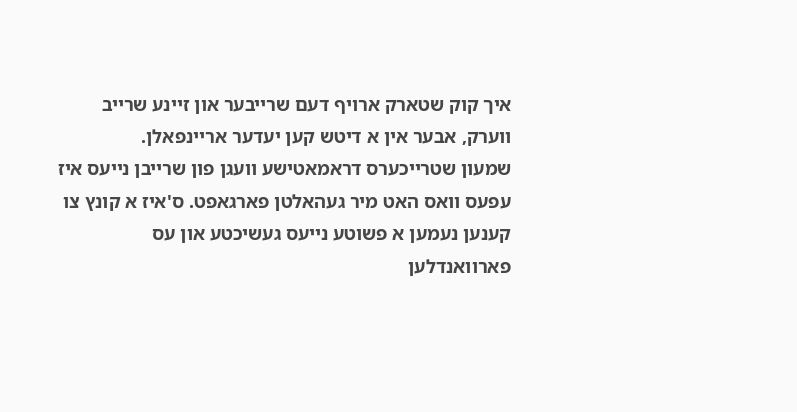איך קוק שטארק ארויף דעם שרייבער און זיינע שרייב ווערק, אבער אין א דיטש קען יעדער אריינפאלן.
שמעון שטרייכערס דראמאטישע וועגן פון שרייבן נייעס איז עפעס וואס האט מיר געהאלטן פארגאפט. ס'איז א קונץ צו קענען נעמען א פשוטע נייעס געשיכטע און עס פארוואנדלען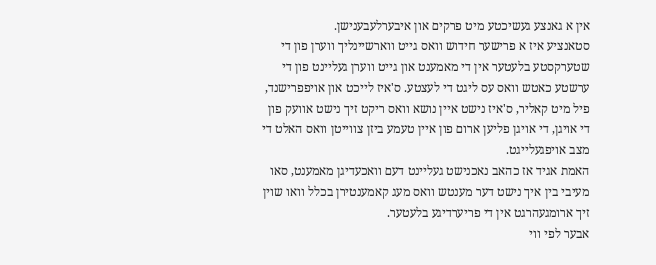אין א גאנצע געשיכטע מיט פרקים און איבערלעבענישן.
סטאנציע איז א פרישער חידוש וואס גייט ווארשיינליך ווערן פון די שטערקסטע בלעטער אין די מאמענט און גייט ווערן געליינט פון די ערשטע כאטש וואס עס ליגט די לעצטע. ס'איז לייכט און אויפפרישנד, פיל מיט קאליר, ס'איז נישט איין נושא וואס ריקט זיך נישט אוועק פון די אויגן, די אויגן פליען ארום פון איין טעמע ביזן צווייטן וואס האלט די מצב אויפגעלייגט.
האמת אגיד אז כהאב נאכנישט געליינט דעם וואכעדיגן מאמענט, סאו מעיבי בין איך נישט דער מענטש וואס מעג קאמענטירן בכלל וואו שוין זיך ארומגעהרגט אין די פריערדיגע בלעטער.
אבער לפי ווי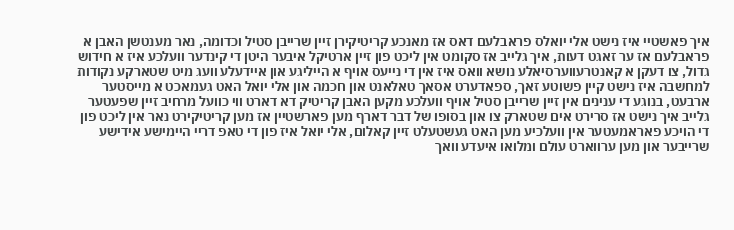איך פאשטיי איז נישט אלי יואלס פראבלעם דאס אז מאנכע קריטיקירן זיין שרייבן סטיל וכדומה, נאר מענטשן האבן א פראבלעם אז ער זאגט דעות, איך גלייב אז סקומט אין ליכט פון זיין ארטיקל איבער היטן די קינדער וועלכע איז א חידוש גדול, צו דעקן א קאנטרעווערסיאלע נושא וואס איז אין די נייעס אויף א הייליגע און איידעלע וועג מיט שטארקע נקודות למחשבה איז נישט קיין פשוטע זאך, ספאדערט אסאך טאלאנט און חכמה און אלי יואל האט געמאכט א מייסטער ארבעט, בנוגע די ענינים אין זיין שרייבן סטיל אויף וועלכע מקען האבן קריטיק דא דארט ווי כוועל מרחיב זיין שפעטער גלייב איך נישט אז סרירט אים שטארק צו און בסופו של דבר דארף מען פארשטיין אז מען קריטיקירט נאר אין ליכט פון די הויכע פאראמעטער אין וועלכיע מען האט געשטעלט זיין קאלום, אלי יואל איז פון די טאפ דריי היימישע אידישע שרייבער און מען ערווארט עולם ומלואו איעדע וואך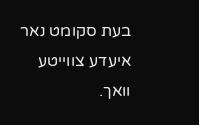בעת סקומט נאר איעדע צווייטע וואך.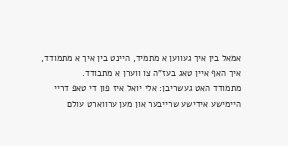אמאל בין איך געווען א מתמיד, היינט בין איך א מתמודד, איך האף איין טאג בעז"ה צו ווערן א מתבודד.
מתמודד האט געשריבן: אלי יואל איז פון די טאפ דריי היימישע אידישע שרייבער און מען ערווארט עולם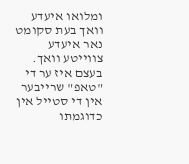ומלואו איעדע וואך בעת סקומט נאר איעדע צווייטע וואך.
בעצם איז ער די "טאפ" שרייבער אין די סטייל אין כדוגמתו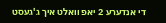די אנדערע 2 יאפ וואלט איך ג'געסט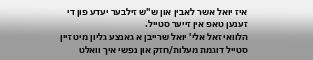איז יואל אשר לאבין און ש"ש זילבער יעדע פון די זענען טאפ אין זייער סטייל.
הלוואי זאל אלי' יואל שרייבן א גאנצע גליון מיט זיין סטייל דוגמת מעלות/חזק און נפשי איך וואלט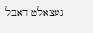געצאלט דאבל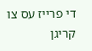די פרייז עס צו קריגן